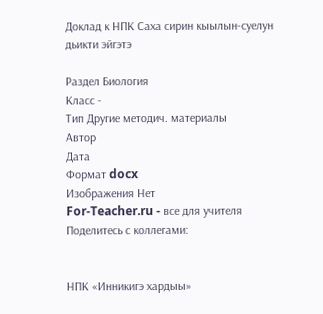Доклад к НПК Саха сирин кыылын-суелун дьикти эйгэтэ

Раздел Биология
Класс -
Тип Другие методич. материалы
Автор
Дата
Формат docx
Изображения Нет
For-Teacher.ru - все для учителя
Поделитесь с коллегами:


НПК «Инникигэ хардыы»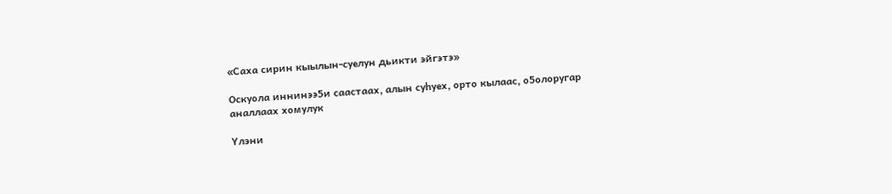«Саха сирин кыылын-суелун дьикти эйгэтэ»

Оскуола иннинээ5и саастаах, алын суhуех, орто кылаас, о5олоругар аналлаах хомулук

Yлэни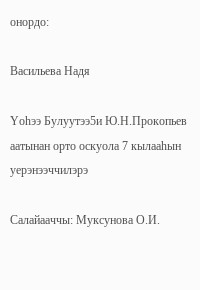онордо:

Васильева Надя

Yоhээ Булуутээ5и Ю.Н.Прокопьев аатынан орто оскуола 7 кылааhын уерэнээччилэрэ

Салайааччы: Муксунова О.И.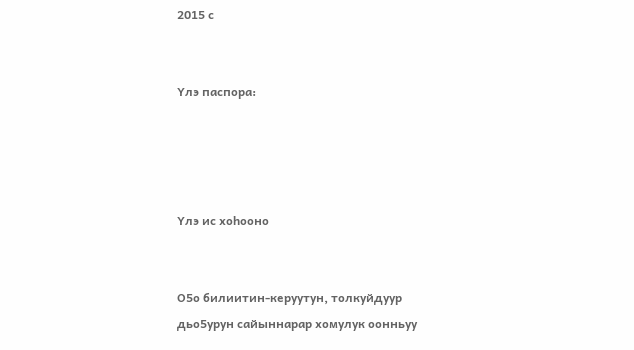2015 с


Yлэ паспора:




Yлэ ис хоhооно


О5о билиитин-керуутун, толкуйдуур дьо5урун сайыннарар хомулук оонньуу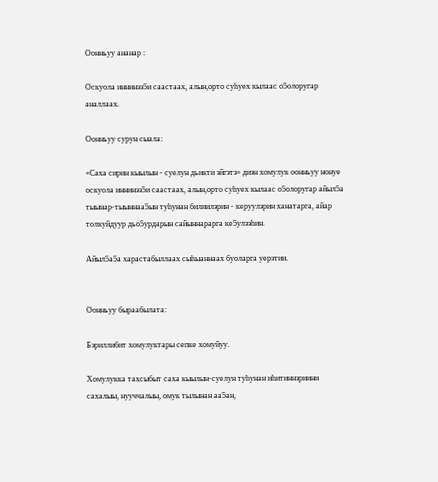Оонньуу ананар :

Оскуола иннинээ5и саастаах, алын,орто суhуех кылаас о5олоругар аналлаах.

Оонньуу сурун сыала:

«Саха сирин кыылын - суелун дьикти эйгэтэ» диэн хомулук оонньуу нонуе оскуола иннинээ5и саастаах, алын,орто суhуех кылаас о5олоругар айыл5а тыынар-тыыннаа5ын туhунан билиилэрин - керуулэрин ханатарга, айар толкуйдуур дьо5урдарын сайыннарарга ке5улээhин.

Айыл5а5а харастабыллаах сыhыаннаах буоларга уерэтии.


Оонньуу быраабылата:

Бэриллибит хомулуктары сепке хомуйуу.

Хомулукка тахсыбыт саха кыылын-суелун туhунан иhитиннэриини сахалыы, нууччалыы, омук тылынан аа5ан,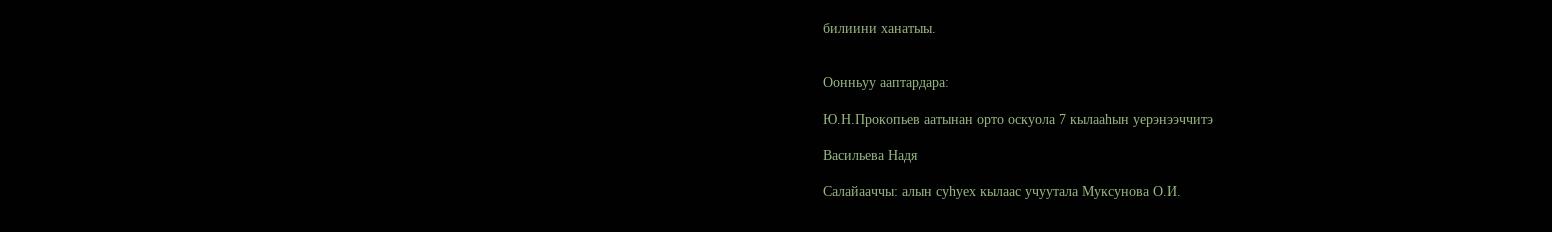билиини ханатыы.


Оонньуу ааптардара:

Ю.Н.Прокопьев аатынан орто оскуола 7 кылааhын уерэнээччитэ

Васильева Надя

Салайааччы: алын суhуех кылаас учуутала Муксунова О.И.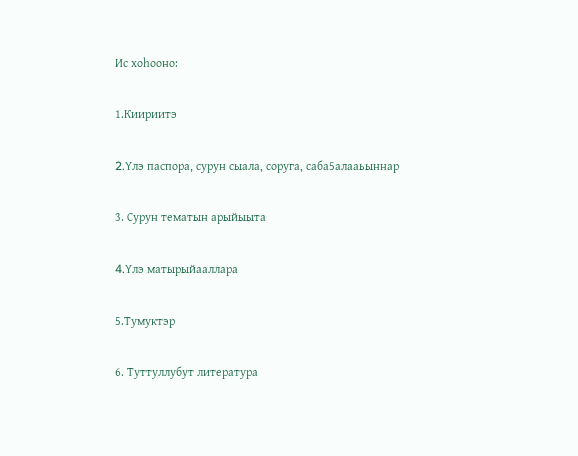Ис хоhооно:

1.Киириитэ

2.Yлэ паспора, сурун сыала, соруга, саба5алааьыннар

3. Сурун тематын арыйыыта

4.Yлэ матырыйааллара

5.Тумуктэр

6. Туттуллубут литература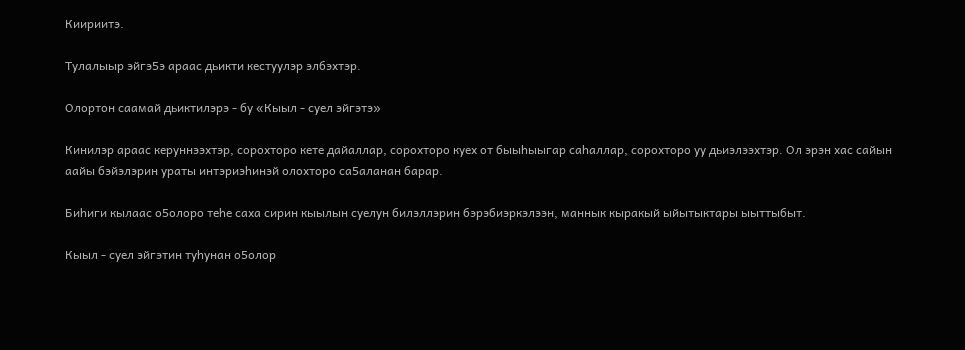Киириитэ.

Тулалыыр эйгэ5э араас дьикти кестуулэр элбэхтэр.

Олортон саамай дьиктилэрэ - бу «Кыыл - суел эйгэтэ»

Кинилэр араас керуннээхтэр, сорохторо кете дайаллар, сорохторо куех от быыhыыгар саhаллар, сорохторо уу дьиэлээхтэр. Ол эрэн хас сайын аайы бэйэлэрин ураты интэриэhинэй олохторо са5аланан барар.

Биhиги кылаас о5олоро теhе саха сирин кыылын суелун билэллэрин бэрэбиэркэлээн, маннык кыракый ыйытыктары ыыттыбыт.

Кыыл - суел эйгэтин туhунан о5олор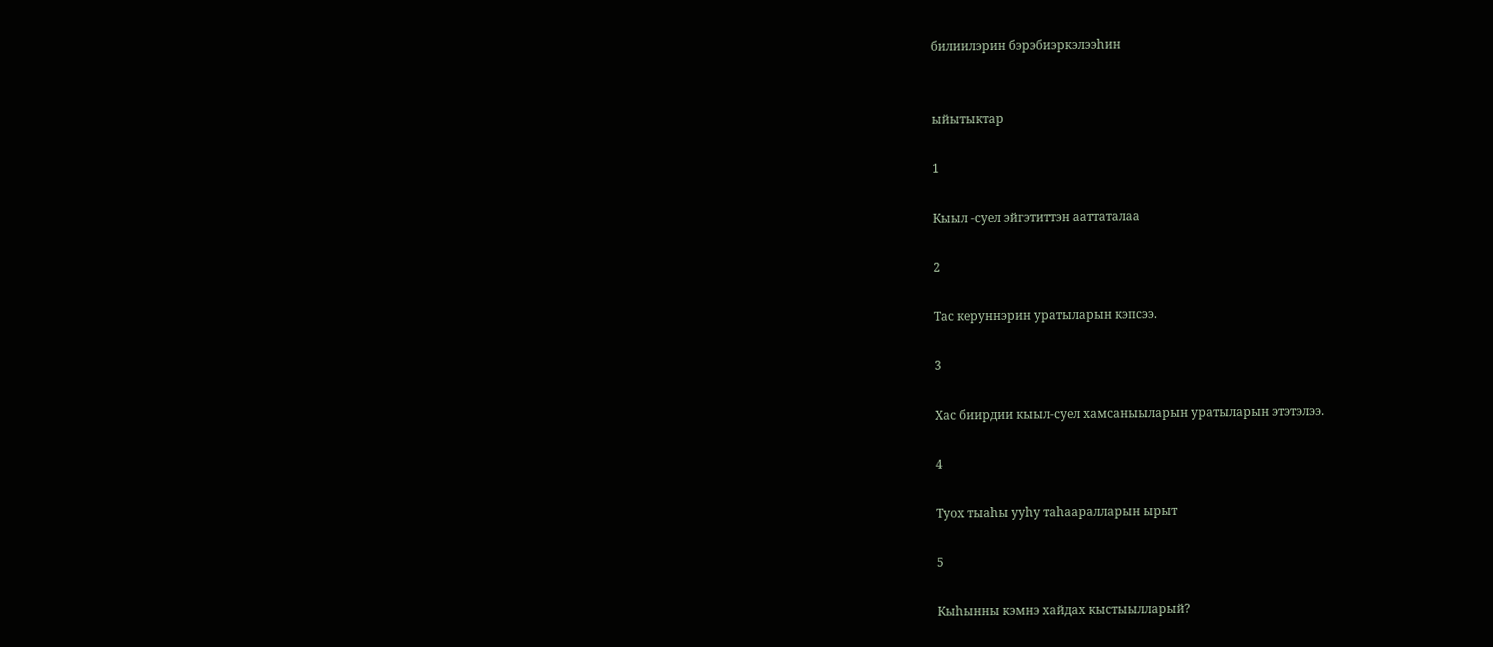билиилэрин бэрэбиэркэлээhин


ыйытыктар

1

Кыыл -суел эйгэтиттэн ааттаталаа

2

Тас керуннэрин уратыларын кэпсээ.

3

Хас биирдии кыыл-суел хамсаныыларын уратыларын этэтэлээ.

4

Туох тыаhы ууhу таhааралларын ырыт

5

Кыhынны кэмнэ хайдах кыстыылларый?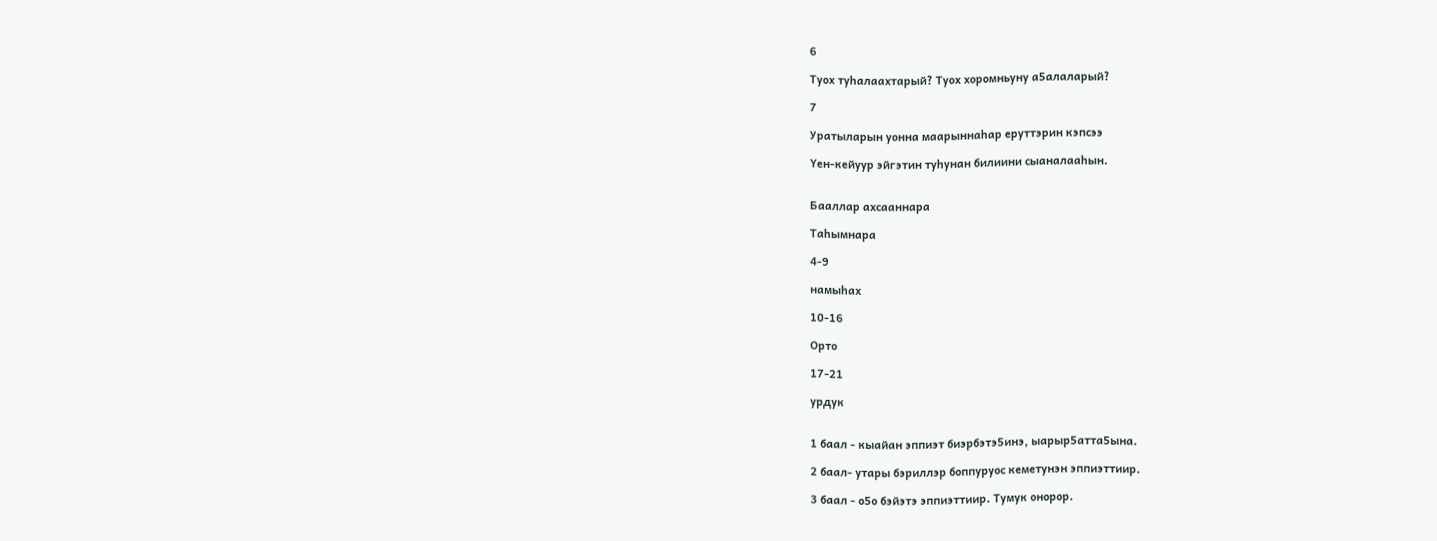6

Туох туhалаахтарый? Туох хоромньуну а5алаларый?

7

Уратыларын уонна маарыннаhар еруттэрин кэпсээ

Yен-кейуур эйгэтин туhунан билиини сыаналааhын.


Бааллар ахсааннара

Таhымнара

4-9

намыhах

10-16

Орто

17-21

урдук


1 баал - кыайан эппиэт биэрбэтэ5инэ, ыарыр5атта5ына.

2 баал- утары бэриллэр боппуруос кеметунэн эппиэттиир.

3 баал - о5о бэйэтэ эппиэттиир. Тумук онорор.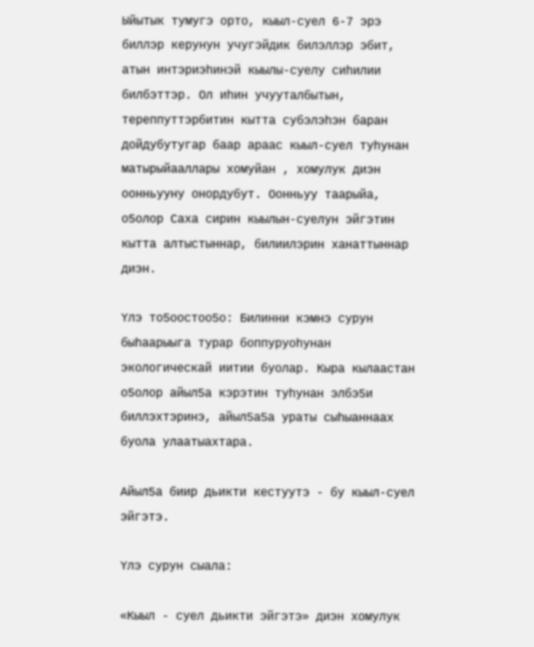Ыйытык тумугэ орто, кыыл-суел 6-7 эрэ биллэр керунун учугэйдик билэллэр эбит, атын интэриэhинэй кыылы-суелу сиhилии билбэттэр. Ол иhин учууталбытын, тереппуттэрбитин кытта субэлэhэн баран дойдубутугар баар араас кыыл-суел туhунан матырыйааллары хомуйан , хомулук диэн оонньууну онордубут. Оонньуу таарыйа, о5олор Саха сирин кыылын-суелун эйгэтин кытта алтыстыннар, билиилэрин ханаттыннар диэн.

Yлэ то5оостоо5о: Билинни кэмнэ сурун быhаарыыга турар боппуруоhунан экологическай иитии буолар. Кыра кылаастан о5олор айыл5а кэрэтин туhунан элбэ5и биллэхтэринэ, айыл5а5а ураты сыhыаннаах буола улаатыахтара.

Айыл5а биир дьикти кестуутэ - бу кыыл-суел эйгэтэ.

Yлэ сурун сыала:

«Кыыл - суел дьикти эйгэтэ» диэн хомулук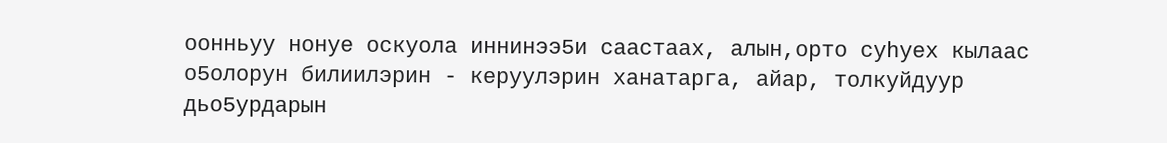оонньуу нонуе оскуола иннинээ5и саастаах, алын,орто суhуех кылаас о5олорун билиилэрин - керуулэрин ханатарга, айар, толкуйдуур дьо5урдарын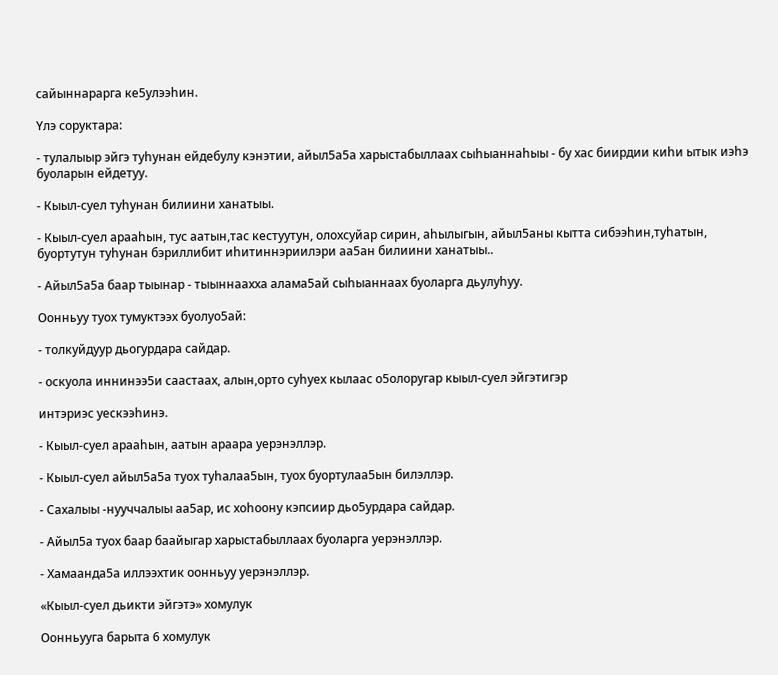сайыннарарга ке5улээhин.

Yлэ соруктара:

- тулалыыр эйгэ туhунан ейдебулу кэнэтии, айыл5а5а харыстабыллаах сыhыаннаhыы - бу хас биирдии киhи ытык иэhэ буоларын ейдетуу.

- Кыыл-суел туhунан билиини ханатыы.

- Кыыл-суел арааhын, тус аатын,тас кестуутун, олохсуйар сирин, аhылыгын, айыл5аны кытта сибээhин,туhатын, буортутун туhунан бэриллибит иhитиннэриилэри аа5ан билиини ханатыы..

- Айыл5а5а баар тыынар - тыыннаахха алама5ай сыhыаннаах буоларга дьулуhуу.

Оонньуу туох тумуктээх буолуо5ай:

- толкуйдуур дьогурдара сайдар.

- оскуола иннинээ5и саастаах, алын,орто суhуех кылаас о5олоругар кыыл-суел эйгэтигэр

интэриэс уескээhинэ.

- Кыыл-суел арааhын, аатын араара уерэнэллэр.

- Кыыл-суел айыл5а5а туох туhалаа5ын, туох буортулаа5ын билэллэр.

- Сахалыы -нууччалыы аа5ар, ис хоhоону кэпсиир дьо5урдара сайдар.

- Айыл5а туох баар баайыгар харыстабыллаах буоларга уерэнэллэр.

- Хамаанда5а иллээхтик оонньуу уерэнэллэр.

«Кыыл-суел дьикти эйгэтэ» хомулук

Оонньууга барыта 6 хомулук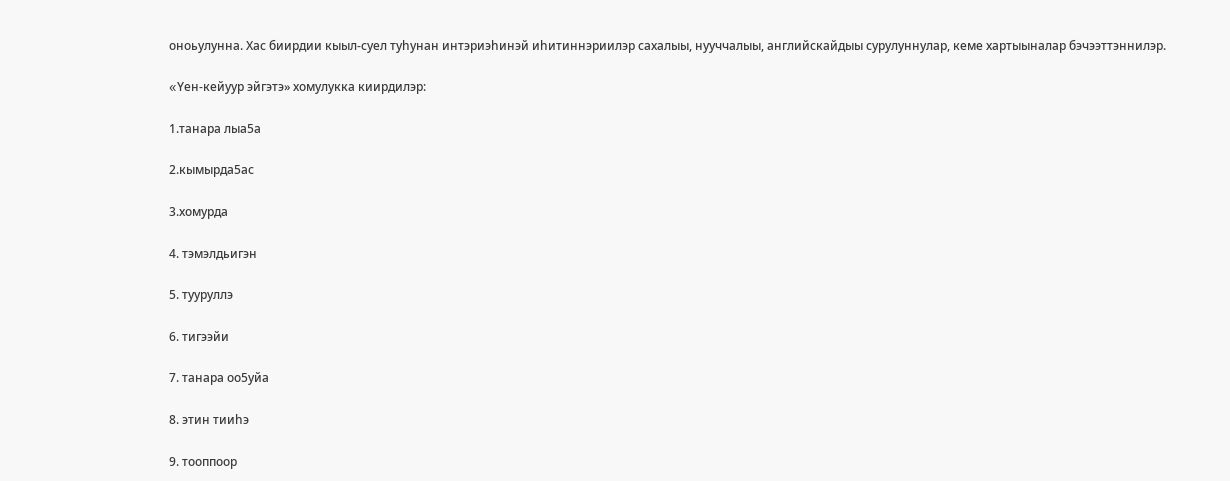оноьулунна. Хас биирдии кыыл-суел туhунан интэриэhинэй иhитиннэриилэр сахалыы, нууччалыы, английскайдыы сурулуннулар, кеме хартыыналар бэчээттэннилэр.

«Yен-кейуур эйгэтэ» хомулукка киирдилэр:

1.танара лыа5а

2.кымырда5ас

3.хомурда

4. тэмэлдьигэн

5. тууруллэ

6. тигээйи

7. танара оо5уйа

8. этин тииhэ

9. тооппоор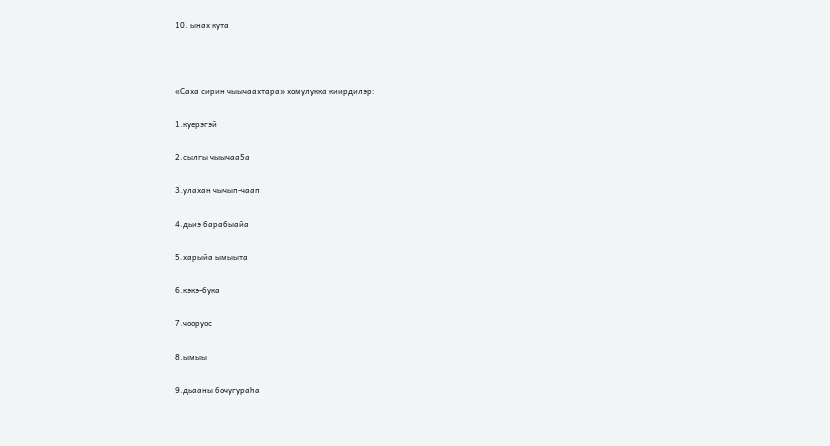10. ынах кута



«Саха сирин чыычаахтара» хомулукка киирдилэр:

1.куерэгэй

2.сылгы чыычаа5а

3.улахан чычып-чаап

4.дьиэ барабыайа

5.харыйа ымыыта

6.кэкэ-бука

7.чооруос

8.ымыы

9.дьааны бочугураhа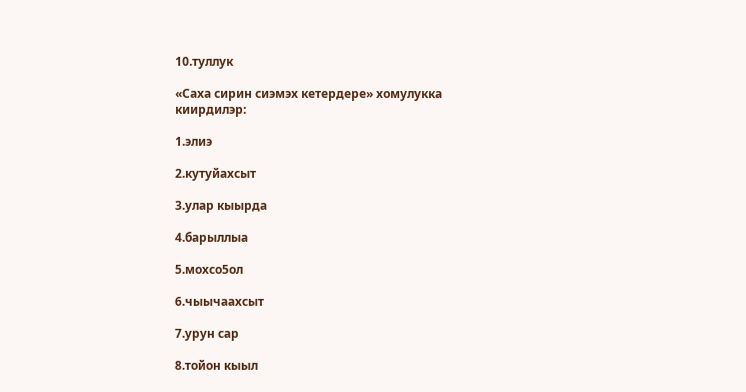10.туллук

«Саха сирин сиэмэх кетердере» хомулукка киирдилэр:

1.элиэ

2.кутуйахсыт

3.улар кыырда

4.барыллыа

5.мохсо5ол

6.чыычаахсыт

7.урун сар

8.тойон кыыл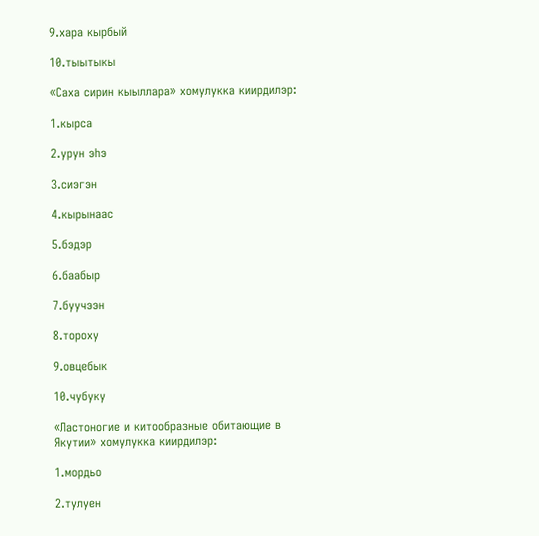9.хара кырбый

10.тыытыкы

«Саха сирин кыыллара» хомулукка киирдилэр:

1.кырса

2.урун эhэ

3.сиэгэн

4.кырынаас

5.бэдэр

6.баабыр

7.буучээн

8.тороху

9.овцебык

10.чубуку

«Ластоногие и китообразные обитающие в Якутии» хомулукка киирдилэр:

1.мордьо

2.тулуен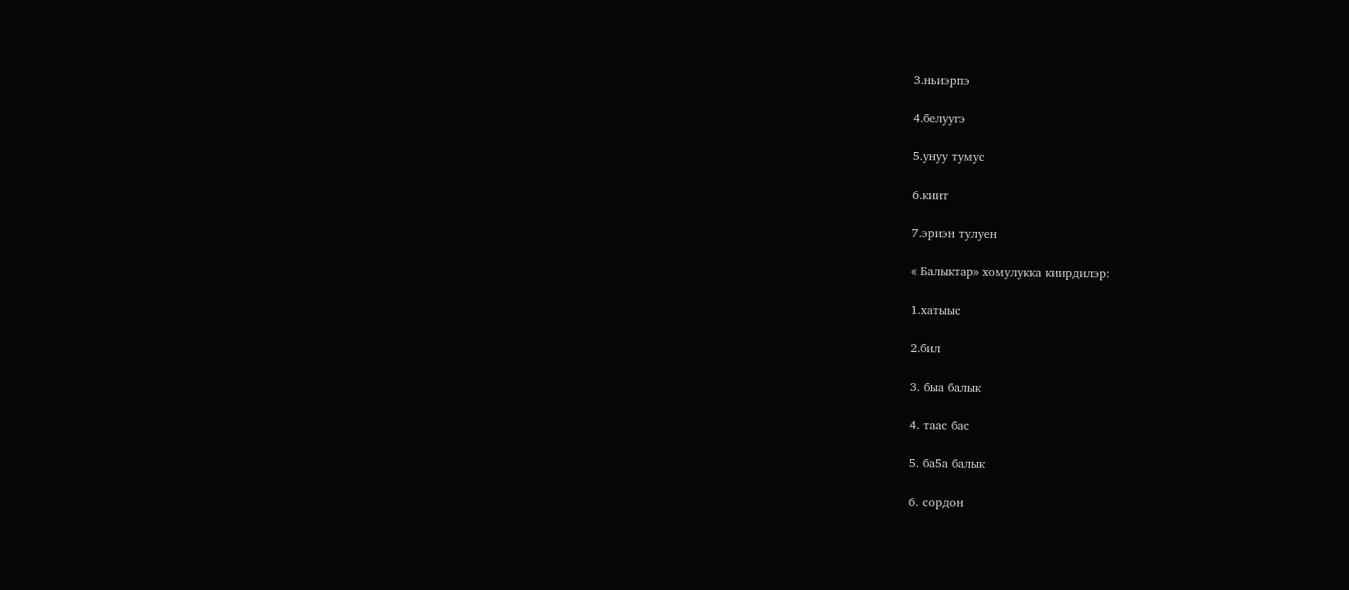3.ньиэрпэ

4.белуугэ

5.унуу тумус

6.киит

7.эриэн тулуен

« Балыктар» хомулукка киирдилэр:

1.хатыыс

2.бил

3. быа балык

4. таас бас

5. ба5а балык

6. сордон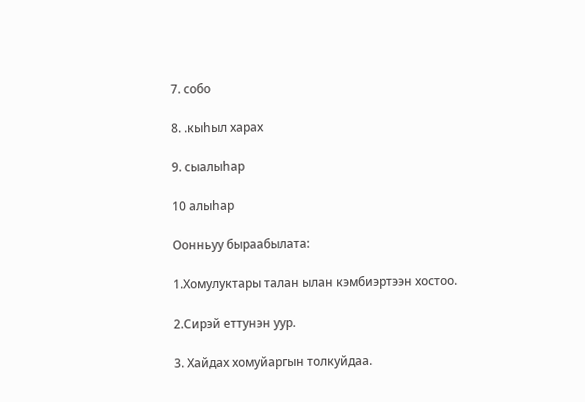7. собо

8. .кыhыл харах

9. сыалыhар

10 алыhар

Оонньуу быраабылата:

1.Хомулуктары талан ылан кэмбиэртээн хостоо.

2.Сирэй еттунэн уур.

3. Хайдах хомуйаргын толкуйдаа.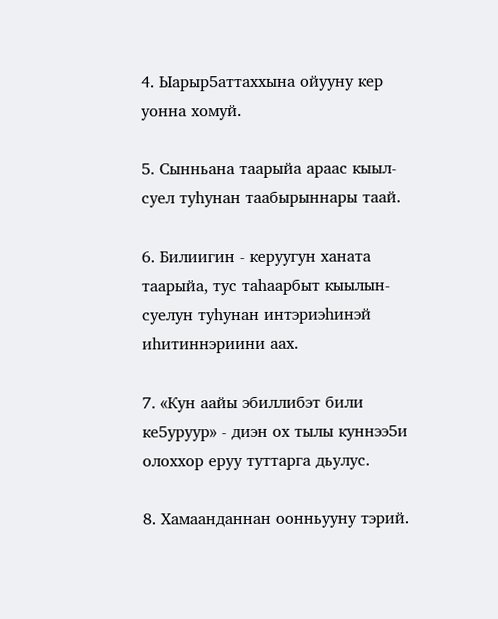4. Ыарыр5аттаххына ойууну кер уонна хомуй.

5. Сынньана таарыйа араас кыыл-суел туhунан таабырыннары таай.

6. Билиигин - керуугун ханата таарыйа, тус таhаарбыт кыылын-суелун туhунан интэриэhинэй иhитиннэриини аах.

7. «Кун аайы эбиллибэт били ке5уруур» - диэн ох тылы куннээ5и олоххор еруу туттарга дьулус.

8. Хамаанданнан оонньууну тэрий.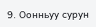9. Оонньуу сурун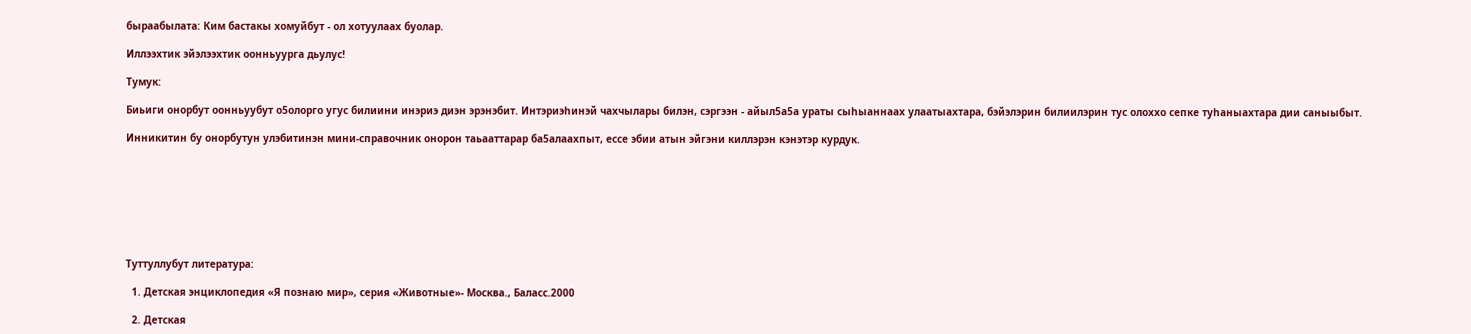быраабылата: Ким бастакы хомуйбут - ол хотуулаах буолар.

Иллээхтик эйэлээхтик оонньуурга дьулус!

Тумук:

Биьиги онорбут оонньуубут о5олорго угус билиини инэриэ диэн эрэнэбит. Интэриэhинэй чахчылары билэн, сэргээн - айыл5а5а ураты сыhыаннаах улаатыахтара, бэйэлэрин билиилэрин тус олоххо сепке туhаныахтара дии саныыбыт.

Инникитин бу онорбутун улэбитинэн мини-справочник онорон таьааттарар ба5алаахпыт, ессе эбии атын эйгэни киллэрэн кэнэтэр курдук.








Туттуллубут литература:

  1. Детская энциклопедия «Я познаю мир», серия «Животные»- Москва., Баласс.2000

  2. Детская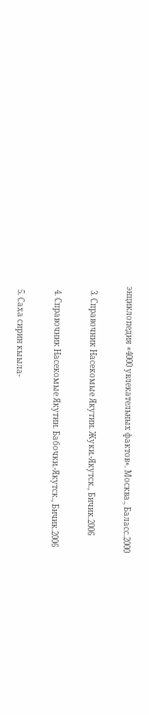энциклопедия «4000 увлекательных фактов». Москва., Баласс.2000

  3. Справочник Насекомые Якутии. Жуки.-Якутск., Бичик.2006

  4. Справочник Насекомые Якутии. Бабочки.-Якутск., Бичик.2006

  5. Саха сирин кыыла-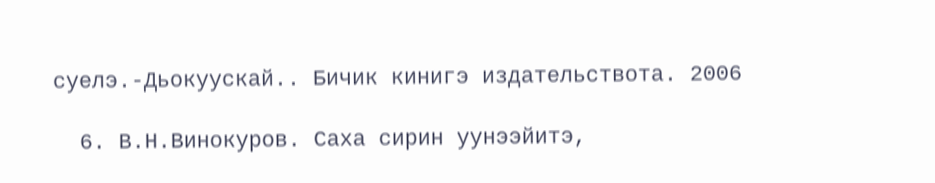суелэ.-Дьокуускай.. Бичик кинигэ издательствота. 2006

  6. В.Н.Винокуров. Саха сирин уунээйитэ,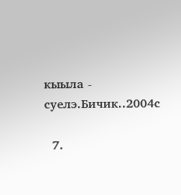кыыла - суелэ.Бичик..2004с

  7.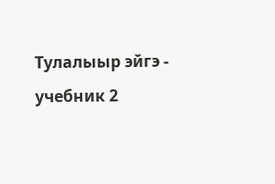Тулалыыр эйгэ - учебник 2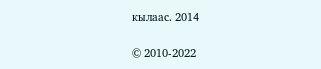кылаас. 2014


© 2010-2022